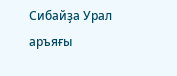Сибайҙа Урал аръяғы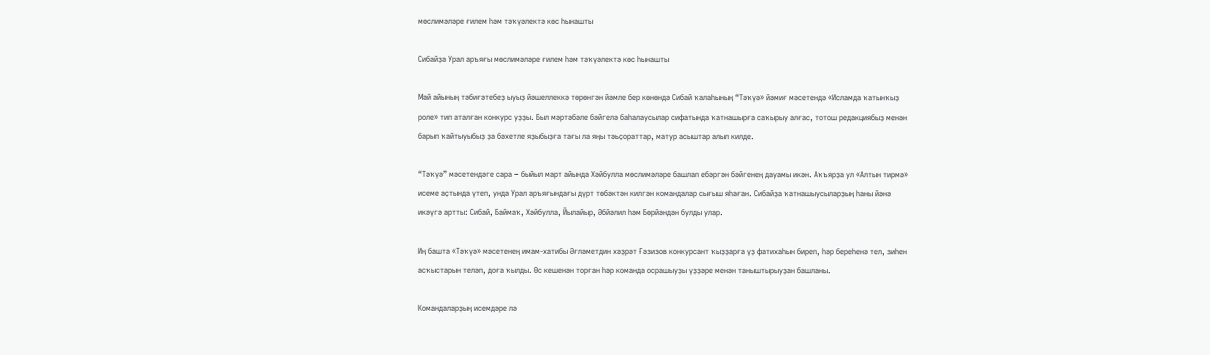мөслимәләре ғилем һәм тәҡүәлектә көс һынашты

Сибайҙа Урал аръяғы мөслимәләре ғилем һәм тәҡүәлектә көс һынашты

Май айының тәбиғәтебеҙ ыуыҙ йәшеллеккә төрөнгән йәмле бер көнөндә Сибай ҡалаһының “Тәҡүә» йәмиғ мәсетендә «Исламда ҡатынҡыҙ роле» тип аталған конкурс уҙҙы. Был мәртәбәле бәйгелә баһалаусылар сифатында ҡатнашырға саҡырыу алғас, тотош редакциябыҙ менән барып ҡайтыуыбыҙ ҙа бәхетле яҙыбыҙға тағы ла яңы тәьҫораттар, матур асыштар алып килде.

“Тәҡүә” мәсетендәге сара − быйыл март айында Хәйбулла мөслимәләре башлап ебәргән бәйгенең дауамы икән. Аҡъярҙа ул «Алтын тирмә» исеме аҫтында үтеп, унда Урал аръяғындағы дүрт төбәктән килгән командалар сығыш яһаған. Сибайҙа ҡатнашыусыларҙың һаны йәнә икәүгә артты: Сибай, Баймаҡ, Хәйбулла, Йылайыр, Әбйәлил һәм Бөрйәндән булды улар.

Иң башта «Тәҡүә» мәсетенең имам-хатибы Әғләметдин хәҙрәт Ғәзизов конкурсант ҡыҙҙарға үҙ фатихаһын биреп, һәр береһенә тел, зиһен асҡыстарын теләп, доға ҡылды. Өс кешенән торған һәр команда осрашыуҙы үҙҙәре менән таныштырыуҙан башланы.

Командаларҙың исемдәре лә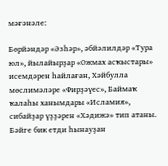мәғәнәле:

Бөрйәндәр «Әзһәр», әбйәлилдәр «Тура юл», йылайырҙар «Ожмах асҡыстары» исемдәрен һайлаған, Хәйбулла мөслимәләре «Фирҙәүес», Баймаҡ ҡалаһы ханымдары «Исламия», сибайҙар үҙҙәрен «Хәдижә» тип атаны. Бәйге бик етди һынауҙан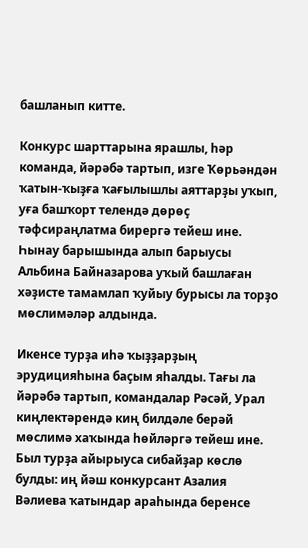башланып китте.

Конкурс шарттарына ярашлы, һәр команда, йәрәбә тартып, изге Ҡөрьәндән ҡатын-ҡыҙға ҡағылышлы аяттарҙы уҡып, уға башҡорт телендә дөрөҫ тәфсираңлатма бирергә тейеш ине. Һынау барышында алып барыусы Альбина Байназарова уҡый башлаған хәҙисте тамамлап ҡуйыу бурысы ла торҙо мөслимәләр алдында.

Икенсе турҙа иһә ҡыҙҙарҙың эрудицияһына баҫым яһалды. Тағы ла йәрәбә тартып, командалар Рәсәй, Урал киңлектәрендә киң билдәле берәй мөслимә хаҡында һөйләргә тейеш ине. Был турҙа айырыуса сибайҙар көслө булды: иң йәш конкурсант Азалия Вәлиева ҡатындар араһында беренсе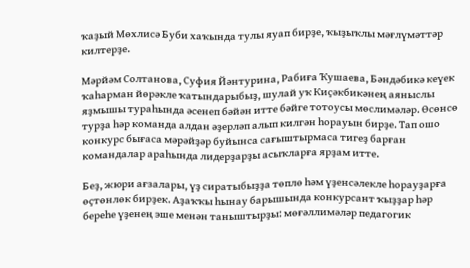ҡаҙый Мөхлисә Буби хаҡында тулы яуап бирҙе, ҡыҙыҡлы мәғлүмәттәр килтерҙе.

Мәрйәм Солтанова, Суфия Йәнтурина, Рабиға Ҡушаева, Бәндәбикә кеүек ҡаһарман йөрәкле ҡатындарыбыҙ, шулай уҡ Киҫәкбикәнең аяныслы яҙмышы тураһында әсенеп бәйән итте бәйге тотоусы мөслимәләр. Өсөнсө турҙа һәр команда алдан әҙерләп алып килгән һорауын бирҙе. Тап ошо конкурс бығаса мәрәйҙәр буйынса сағыштырмаса тигеҙ барған командалар араһында лидерҙарҙы асыҡларға ярҙам итте.

Беҙ, жюри ағзалары, үҙ сиратыбыҙҙа төплө һәм үҙенсәлекле һорауҙарға өҫтөнлөк бирҙек. Аҙаҡҡы һынау барышында конкурсант ҡыҙҙар һәр береһе үҙенең эше менән таныштырҙы: мөғәллимәләр педагогик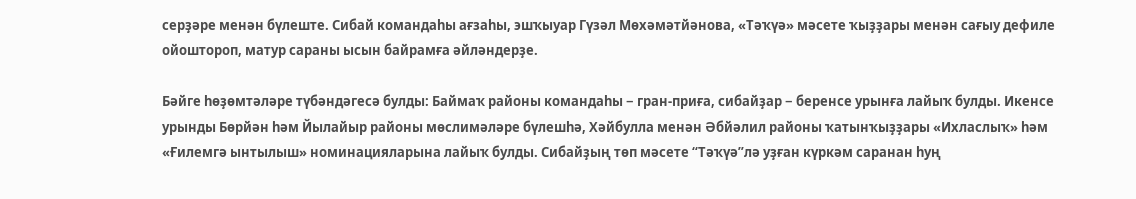серҙәре менән бүлеште. Сибай командаһы ағзаһы, эшҡыуар Гүзәл Мөхәмәтйәнова, «Тәҡүә» мәсете ҡыҙҙары менән сағыу дефиле ойоштороп, матур сараны ысын байрамға әйләндерҙе.

Бәйге һөҙөмтәләре түбәндәгесә булды: Баймаҡ районы командаһы − гран-приға, сибайҙар − беренсе урынға лайыҡ булды. Икенсе урынды Бөрйән һәм Йылайыр районы мөслимәләре бүлешһә, Хәйбулла менән Әбйәлил районы ҡатынҡыҙҙары «Ихласлыҡ» һәм «Ғилемгә ынтылыш» номинацияларына лайыҡ булды. Сибайҙың төп мәсете “Тәҡүә”лә уҙған күркәм саранан һуң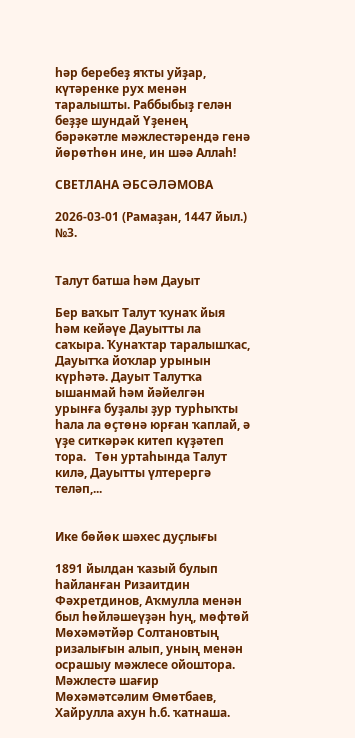һәр беребеҙ яҡты уйҙар, күтәренке рух менән таралышты. Раббыбыҙ гелән беҙҙе шундай Үҙенең бәрәкәтле мәжлестәрендә генә йөрөтһөн ине, ин шәә Аллаһ!

СВЕТЛАНА ӘБСӘЛӘМОВА

2026-03-01 (Рамаҙан, 1447 йыл.) №3.


Талут батша һәм Дауыт

Бер ваҡыт Талут ҡунаҡ йыя һәм кейәүе Дауытты ла саҡыра. Ҡунаҡтар таралышҡас, Дауытҡа йоҡлар урынын күрһәтә. Дауыт Талутҡа ышанмай һәм йәйелгән урынға буҙалы ҙур турһыҡты һала ла өҫтөнә юрған ҡаплай, ә үҙе ситкәрәк китеп күҙәтеп тора.   Төн уртаһында Талут килә, Дауытты үлтерергә теләп,...


Ике бөйөк шәхес дуҫлығы

1891 йылдан ҡазый булып һайланған Ризаитдин Фәхретдинов, Аҡмулла менән был һөйләшеүҙән һуң, мөфтөй Мөхәмәтйәр Солтановтың ризалығын алып, уның менән осрашыу мәжлесе ойоштора. Мәжлестә шағир Мөхәмәтсәлим Өмөтбаев, Хайрулла ахун һ.б. ҡатнаша.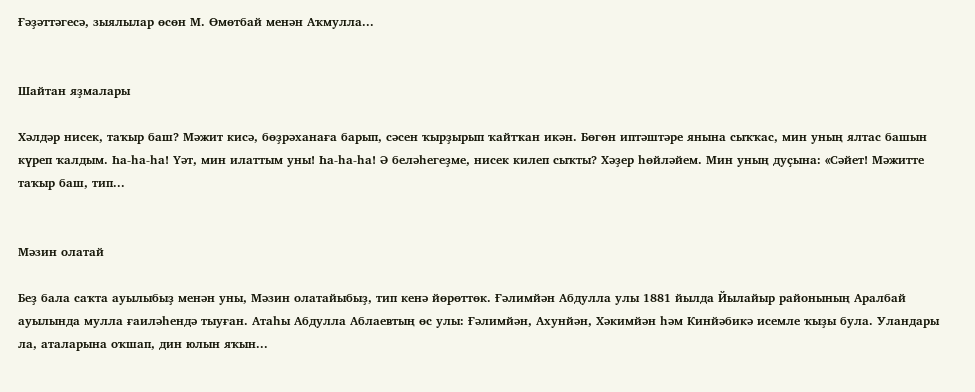Ғәҙәттәгесә, зыялылар өсөн М. Өмөтбай менән Аҡмулла...


Шайтан яҙмалары

Хәлдәр нисек, таҡыр баш? Мәжит кисә, бөҙрәханаға барып, сәсен ҡырҙырып ҡайтҡан икән. Бөгөн иптәштәре янына сыҡҡас, мин уның ялтас башын күреп ҡалдым. Һа-һа-һа! Үәт, мин илаттым уны! Һа-һа-һа! Ә беләһегеҙме, нисек килеп сыҡты? Хәҙер һөйләйем. Мин уның дуҫына: «Сәйет! Мәжитте таҡыр баш, тип...


Мәзин олатай

Беҙ бала саҡта ауылыбыҙ менән уны, Мәзин олатайыбыҙ, тип кенә йөрөттөк. Ғәлимйән Абдулла улы 1881 йылда Йылайыр районының Аралбай ауылында мулла ғаиләһендә тыуған. Атаһы Абдулла Аблаевтың өс улы: Ғәлимйән, Ахунйән, Хәкимйән һәм Кинйәбикә исемле ҡыҙы була. Уландары ла, аталарына оҡшап, дин юлын яҡын...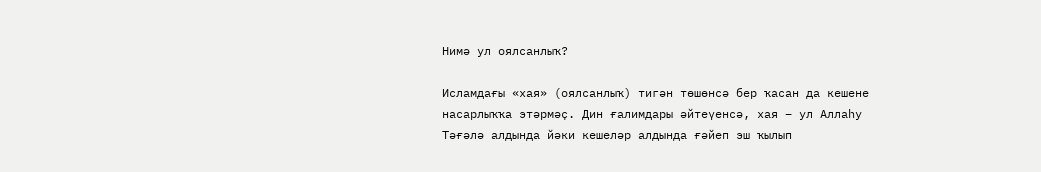Нимә ул оялсанлыҡ?

Исламдағы «хая» (оялсанлыҡ) тигән төшөнсә бер ҡасан да кешене насарлыҡҡа этәрмәҫ. Дин ғалимдары әйтеүенсә, хая – ул Аллаһу Тәғәлә алдында йәки кешеләр алдында ғәйеп эш ҡылып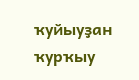ҡуйыуҙан ҡурҡыу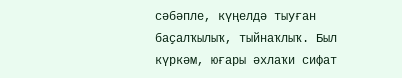сәбәпле, күңелдә тыуған баҫалҡылыҡ, тыйнаҡлыҡ. Был күркәм, юғары әхлаҡи сифат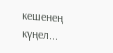кешенең күңел...